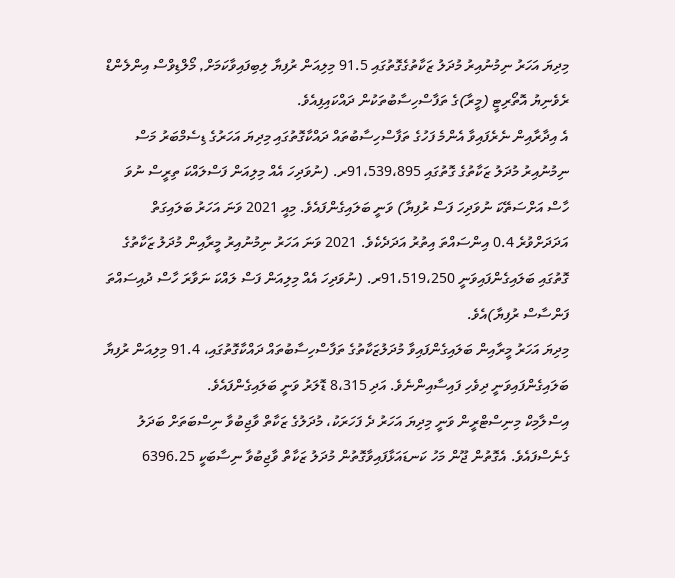މިދިޔަ އަހަރު ނިމުނުއިރު މުދަލު ޒަކާތުގެގޮތުގައި 91.5 މިލިއަން ރުފިޔާ ލިބިފައިވާކަމަށް, މޯލްޑިވްސް އިންލެންޑް ރެވެނިޔު އޮތޯރިޓީ (މީރާ)ގެ ތަފާސްހިސާބުތަކުން ދައްކައިފިއެވެ.
އެ އިދާރާއިން ނެރެފައިވާ އެންމެ ފަހުގެ ތަފާސްހިސާބުތައް ދައްކާގޮތުގައި މިދިޔަ އަހަރުގެ ޑިސެމްބަރު މަސް ނިމުނުއިރު މުދަލު ޒަކާތުގެ ގޮތުގައި 91،539،895ރ. (ނުވަދިހަ އެއް މިލިއަން ފަސްލައްކަ ތިރީސް ނުވަ ހާސް އަށްސަތޭކަ ނުވަދިހަ ފަސް ރުފިޔާ) ވަނީ ބަލައިގެންފައެވެ. މިއީ 2021 ވަނަ އަހަރު ބަލައިގަތް އަދަދަށްވުރެ 0.4 އިންސައްތަ އިތުރު އަދަދެކެވެ. 2021 ވަނަ އަހަރު ނިމުނުއިރު މީރާއިން މުދަލު ޒަކާތުގެ ގޮތުގައި ބަލައިގެންފައިވަނީ 91،519،250ރ. (ނުވަދިހަ އެއް މިލިއަން ފަސް ލައްކަ ނަވާރަ ހާސް ދުއިސައްތަ ފަންސާސް ރުފިޔާ)އެވެ.
މިދިޔަ އަހަރު މީރާއިން ބަލައިގެންފައިވާ މުދަލުޒަކާތުގެ ތަފާސްހިސާބުތައް ދައްކާގޮތުގައި، 91.4 މިލިއަން ރުފިޔާ ބަލައިގެންފައިވަނީ ދިވެހި ފައިސާއިންނެވެ. އަދި 8،315 ޑޮލަރު ވަނީ ބަލައިގެންފައެވެ.
އިސްލާމިކް މިނިސްޓްރީން ވަނީ މިދިޔަ އަހަރު ދެ ފަހަރަކު، މުދަލުގެ ޒަކާތް ވާޖިބުވާ ނިސްބަތަށް ބަދަލު ގެނެސްފައެވެ. އެގޮތުން ޖޫން މަހު ކަނޑައަޅާފައިވާގޮތުން މުދަލު ޒަކާތް ވާޖިބުވާ ނިސާބަކީ 6396.25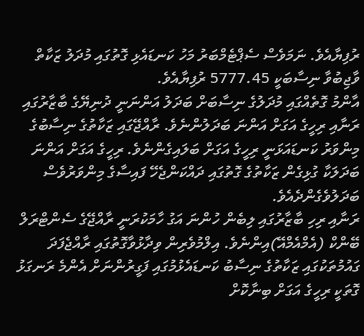ރުފިޔާއެވެ. ނަމަވެސް ސެޕްޓެމްބަރު މަހު ކަނޑައެޅި ގޮތުގައި މުދަލު ޒަކާތް ވާޖިބުވާ ނިސާބަކީ 5777.45 ރުފިޔާއެވެ.
އާންމު ގޮތެއްގައި މުދަލުގެ ނިސާބަށް ބަދަލު އަންނަނީ ދުނިޔޭގެ ބާޒާރުގައި ރަނާއި ރިހީގެ އަގަށް އަންނަ ބަދަލުންނެވެ. ރާއްޖޭގައި ޒަކާތުގެ ނިސާބުގެ މިންވަރު ކަނޑައަޅަނީ ރިހީގެ އަގަށް ބަލައިގެންނެވެ. ރިހީގެ އަގަށް އަންނަ ބަދަލަކާ ގުޅިގެން ޒަކާތުގެ ގޮތުގައި ދައްކަންޖެހޭ ފައިސާގެ މިންވަރުވެސް ބަދަލުވެގެންދެއެވެ.
ރަނާއި ރިހި ބާޒާރުގައި ލިބެން ހުންނަ އަގު ހާމަކުރަނީ ރާއްޖޭގެ ސެންޓްރަލް ބޭންކް (އެމްއެމްއޭ)އިންނެވެ. އިލްމުވެރިން ވިދާޅުވާގޮތުގައި ރާއްޖެފަދަ ގައުމުތަކުގައި ޒަކާތުގެ ނިސާބު ކަނޑައެޅުމުގައި ފަގީރުންނަށް އެންމެ ރަނގަޅު ގޮތަކީ ރިހީގެ އަގަށް ބިނާކޮށް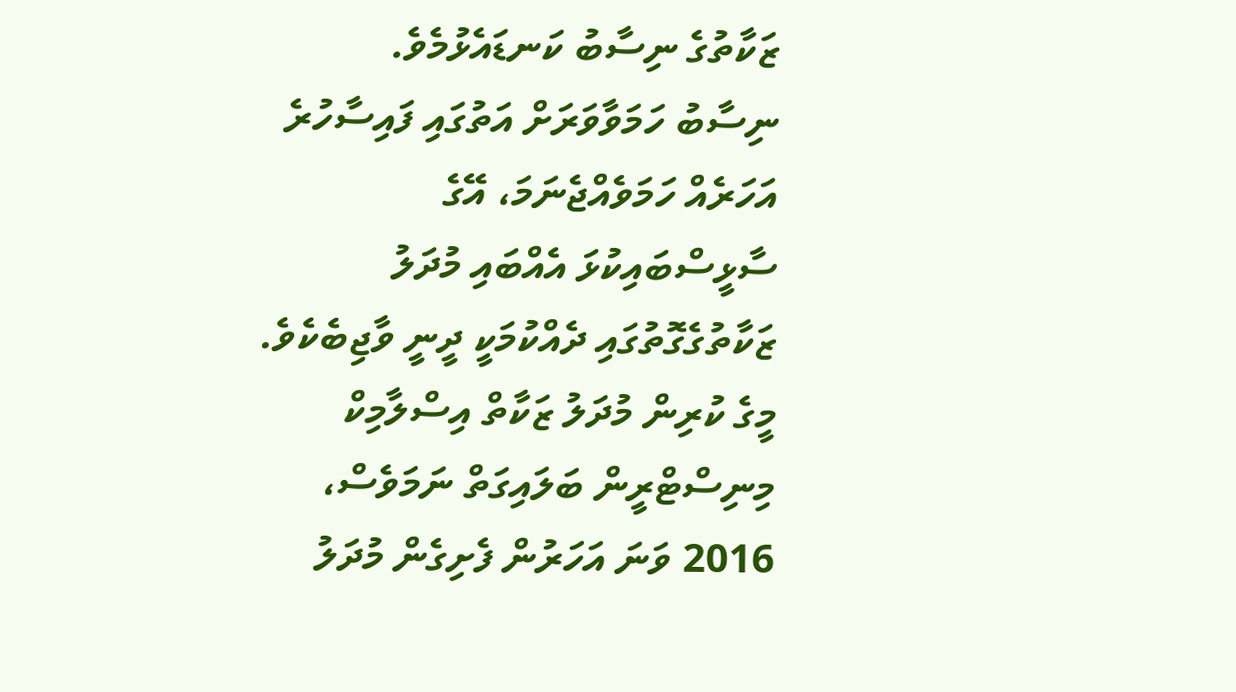ޒަކާތުގެ ނިސާބު ކަނޑައެޅުމެވެ.
ނިސާބު ހަމަވާވަރަށް އަތުގައި ފައިސާހުރެ އަހަރެއް ހަމަވެއްޖެނަމަ، އޭގެ ސާޅީސްބައިކުޅަ އެއްބައި މުދަލު ޒަކާތުގެގޮތުގައި ދެއްކުމަކީ ދީނީ ވާޖިބެކެވެ.
މީގެ ކުރިން މުދަލު ޒަކާތް އިސްލާމިކް މިނިސްޓްރީން ބަލައިގަތް ނަމަވެސް، 2016 ވަނަ އަހަރުން ފެށިގެން މުދަލު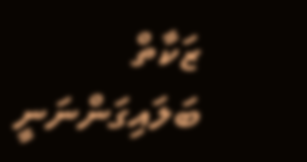ޒަކާތް ބަލައިގަންނަނީ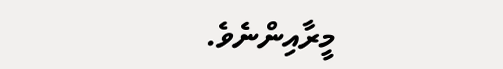މީރާއިންނެވެ.